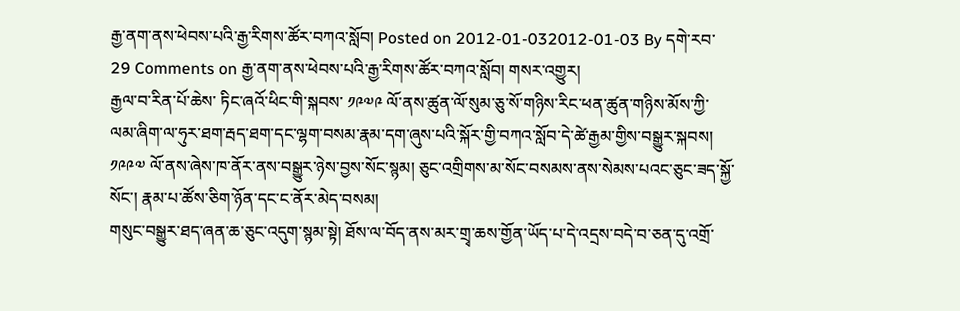རྒྱ་ནག་ནས་ཕེབས་པའི་རྒྱ་རིགས་ཚོར་བཀའ་སློབ། Posted on 2012-01-032012-01-03 By དགེ་རབ་ 29 Comments on རྒྱ་ནག་ནས་ཕེབས་པའི་རྒྱ་རིགས་ཚོར་བཀའ་སློབ། གསར་འགྱུར།
རྒྱལ་བ་རིན་པོ་ཆེས་ ཏིང་ཞའོ་ཕིང་གི་སྐབས་ ༡༩༧༩ ལོ་ནས་ཚུན་ལོ་སུམ་ཅུ་སོ་གཉིས་རིང་ཕན་ཚུན་གཉིས་མོས་ཀྱི་ལམ་ཞིག་ལ་ཧུར་ཐག་རྦད་ཐག་དང་ལྷག་བསམ་རྣམ་དག་ཞུས་པའི་སྐོར་གྱི་བཀའ་སློབ་དེ་ཚེ་རྒྱམ་གྱིས་བསྒྱུར་སྐབས། ༡༩༩༧ ལོ་ནས་ཞེས་ཁ་ནོར་ནས་བསྒྱུར་ཉེས་བྱས་སོང་སྙམ། ཅུང་འགྲིགས་མ་སོང་བསམས་ནས་སེམས་པའང་ཅུང་ཟད་སྐྱོ་སོང་། རྣམ་པ་ཚོས་ཅིག་ཉོན་དང་ང་ནོར་མེད་བསམ།
གསུང་བསྒྱུར་ཐད་ཞན་ཆ་ཅུང་འདུག་སྙམ་སྟེ། ཐོས་ལ་བོད་ནས་མར་གྲྭ་ཆས་གྱོན་ཡོད་པ་དེ་འདྲས་བདེ་བ་ཅན་དུ་འགྲོ་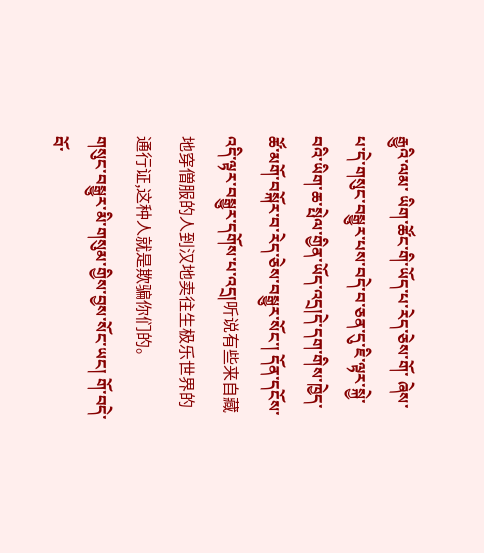རྒྱུའི་ལམ་ ཡིག་ཚོང་གི་ཡོད་པ་རེད་ཅེས་གོ་ ཞེས་པ་དེ་གསུང་བསྒྱུར་པས་བདེ་བ་ཅན་དུ་ཇི་ལྟར་སྐྱེ་བའི་ཡིག་ཆ་སྤེལ་གྱིན་ཡོད་འདྲ།དེ་དག་གིས་ཁྱེད་ཚོ་མགོ་བསྐོར་བ་རེད་ཅེས་བསྒྱུར་སོང་། དོན་དངོས་འདི་ལྟར་བསྒྱུར་དགོས་པ་འདྲ།听说有些来自藏地穿僧服的人到汉地卖往生极乐世界的通行证,这种人就是欺骗你们的。
གསུང་བསྒྱུར་མི་གསུམ་གྱིས་བྱས་སོང་ཡང། གོ་བདེ་བོ་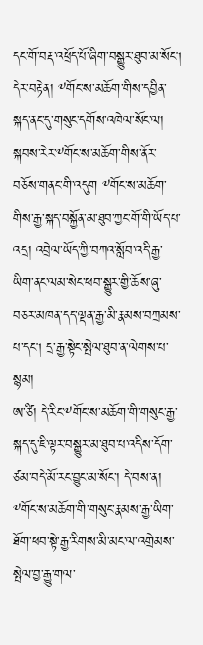དང་གོ་བརྡ་འཕྲོད་པོ་ཞིག་བསྒྱུར་ཐུབ་མ་སོང། དེར་བརྟེན། ༸གོང་ས་མཆོག་གིས་དབྱིན་སྐད་ནང་དུ་གསུང་དགོས་འཁེལ་སོང་ལ། སྐབས་རེར་༸གོང་ས་མཆོག་གིས་ནོར་བཅོས་གནང་གི་འདུག ༸གོང་ས་མཆོག་གིས་རྒྱ་སྐད་བསྐྱོན་མ་ཐུབ་ཀྱང་གོ་གི་ཡོད་པ་འདྲ། འབྲེལ་ཡོད་ཀྱི་བཀའ་སློབ་འདི་རྒྱ་ཡིག་ནང་ལམ་སེང་ཕབ་སྒྱུར་གྱི་ཆོས་ཞུ་བཅར་མཁན་དད་ལྡན་རྒྱ་མི་རྣམས་བཀྲམས་པ་དང། དྲ་རྒྱ་སྟེང་སྤེལ་ཐུབ་ན་ལེགས་པ་སྙམ།
ཨ་ཙི། དེ་རིང་༸གོང་ས་མཆོག་གི་གསུང་རྒྱ་སྐད་དུ་ཇི་ལྟར་བསྒྱུར་མ་ཐུབ་པ་འདིས་དོག་ཙམ་བདེ་མོ་རང་བྱུང་མ་སོང་། དེ་བས་ན། ༸གོང་ས་མཆོག་གི་གསུང་རྣམས་རྒྱ་ཡིག་ཐོག་ཕབ་སྟེ་རྒྱ་རིགས་མི་མང་ལ་འགྲེམས་སྤེལ་བྱ་རྒྱུ་གལ་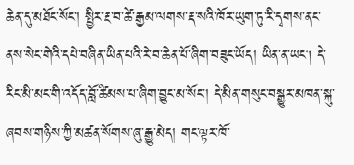ཆེན་དུ་མཐོང་སོང་། སྤྱིར་རྔ་བ་ཚེ་རྒྱམ་ལགས་རྡ་སའི་ཁོར་ཡུག་ཏུ་རི་དྭགས་ནང་ནས་སེང་གེའི་དཔེ་བཞིན་ཡིན་པའི་རེ་བ་ཆེན་པོ་ཞིག་བཟུང་ཡོད། ཡིན་ན་ཡང། དེ་རིང་མི་མང་གི་འདོད་བློ་ཚིམས་པ་ཞིག་བྱུང་མ་སོང་། དེ་མིན་གསུང་བསྒྱུར་མཁན་སྐུ་ཞབས་གཉིས་ཀྱི་མཚན་སོགས་ཞུ་རྒྱུ་མེད། གང་ལྟར་ཁོ་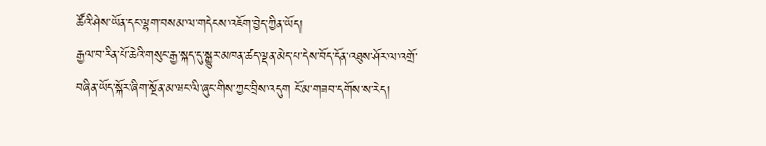ཚོའི་ཤེས་ཡོན་དང་ལྷག་བསམ་ལ་གདེངས་འཇོག་བྱེད་ཀྱིན་ཡོད།
རྒྱལ་བ་རིན་པོ་ཆེའི་གསུང་རྒྱ་སྐད་དུ་སྒྱུར་མཁན་ཚད་ལྡན་མེད་པ་དེས་བོད་དོན་འཐུས་ཤོར་ལ་འགྲོ་བཞིན་ཡོད་སྐོར་ཞིག་སྔོན་མ་ཝང་ལི་ཞུང་གིས་ཀྱང་བྲིས་འདུག ངོ་མ་གཟབ་དགོས་ས་རེད།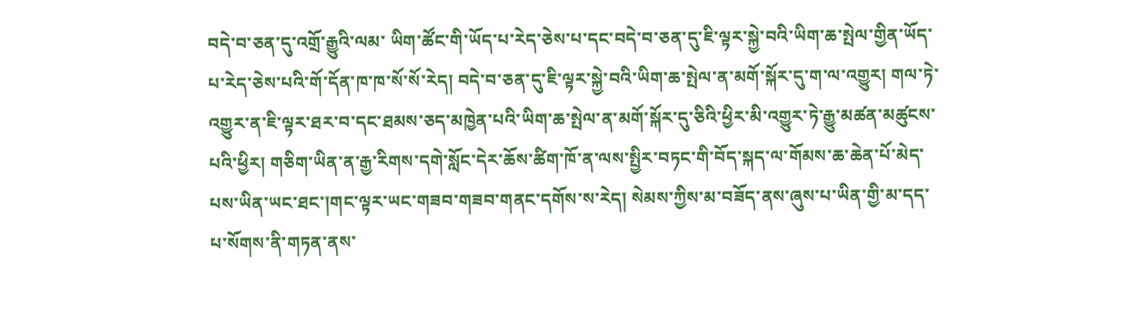བདེ་བ་ཅན་དུ་འགྲོ་རྒྱུའི་ལམ་ ཡིག་ཚོང་གི་ཡོད་པ་རེད་ཅེས་པ་དང་བདེ་བ་ཅན་དུ་ཇི་ལྟར་སྐྱེ་བའི་ཡིག་ཆ་སྤེལ་གྱིན་ཡོད་པ་རེད་ཅེས་པའི་གོ་དོན་ཁ་ཁ་སོ་སོ་རེད། བདེ་བ་ཅན་དུ་ཇི་ལྟར་སྐྱེ་བའི་ཡིག་ཆ་སྤེལ་ན་མགོ་སྐོར་དུ་ག་ལ་འགྱུར། གལ་ཏེ་འགྱུར་ན་ཇི་ལྟར་ཐར་བ་དང་ཐམས་ཅད་མཁྱེན་པའི་ཡིག་ཆ་སྤེལ་ན་མགོ་སྐོར་དུ་ཅིའི་ཕྱིར་མི་འགྱུར་ཏེ་རྒྱུ་མཚན་མཚུངས་པའི་ཕྱིར། གཅིག་ཡིན་ན་རྒྱ་རིགས་དགེ་སློང་དེར་ཆོས་ཚིག་ཁོ་ན་ལས་སྤྱིར་བཏང་གི་བོད་སྐད་ལ་གོམས་ཆ་ཆེན་པོ་མེད་པས་ཡིན་ཡང་ཐང་།གང་ལྟར་ཡང་གཟབ་གཟབ་གནང་དགོས་ས་རེད། སེམས་ཀྱིས་མ་བཟོད་ནས་ཞུས་པ་ཡིན་གྱི་མ་དད་པ་སོགས་ནི་གཏན་ནས་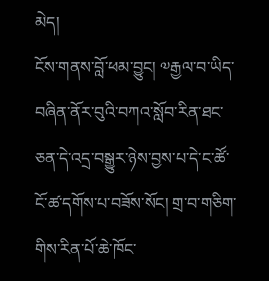མེད།
ངོས་གནས་བློ་ཕམ་བྱུང། ༧རྒྱལ་བ་ཡིད་བཞིན་ནོར་བུའི་བཀའ་སློབ་རིན་ཐང་ཅན་དེ་འདྲ་བསྒྱུར་ཉེས་བྱས་པ་དེ་ང་ཚོ་ངོ་ཚ་དགོས་པ་བཟོས་སོང། གྲ་བ་གཅིག་གིས་རིན་པོ་ཆེ་ཁོང་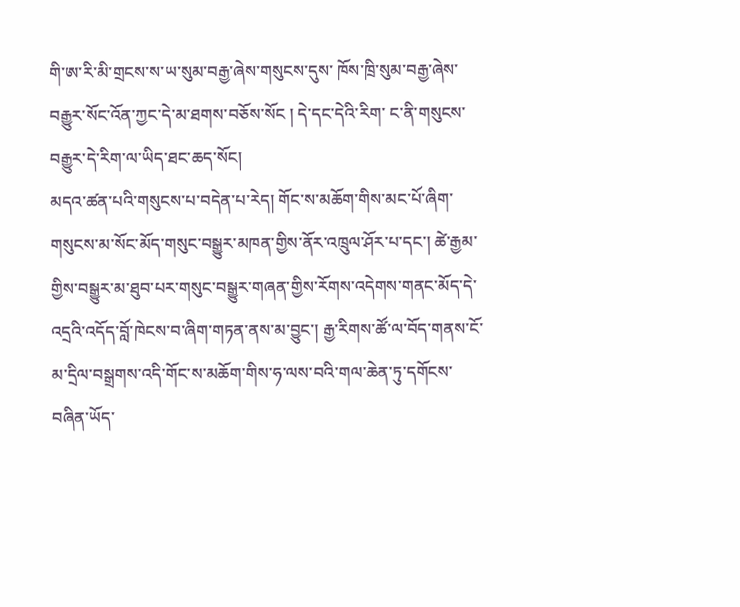གི་ཨ་རི་མི་གྲངས་ས་ཡ་སུམ་བརྒྱ་ཞེས་གསུངས་དུས་ ཁོས་ཁྲི་སུམ་བརྒྱ་ཞེས་བརྒྱུར་སོང་འོན་ཀྱང་དེ་མ་ཐགས་བཅོས་སོང ། དེ་དང་དེའི་རིག་ ང་ནི་གསུངས་བརྒྱུར་དེ་རིག་ལ་ཡིད་ཐང་ཆད་སོང།
མདའ་ཚན་པའི་གསུངས་པ་བདེན་པ་རེད། གོང་ས་མཆོག་གིས་མང་པོ་ཞིག་གསུངས་མ་སོང་མོད་གསུང་བསྒྱུར་མཁན་གྱིས་ནོར་འཁྲུལ་ཤོར་པ་དང་། ཚེ་རྒྱམ་གྱིས་བསྒྱུར་མ་ཐུབ་པར་གསུང་བསྒྱུར་གཞན་གྱིས་རོགས་འདེགས་གནང་མོད་དེ་འདྲའི་འདོད་བློ་ཁེངས་བ་ཞིག་གཏན་ནས་མ་བྱུང་། རྒྱ་རིགས་ཚོ་ལ་བོད་གནས་ངོ་མ་དྲིལ་བསྒྲགས་འདི་གོང་ས་མཆོག་གིས་ཧ་ལས་བའི་གལ་ཆེན་ཏུ་དགོངས་བཞིན་ཡོད་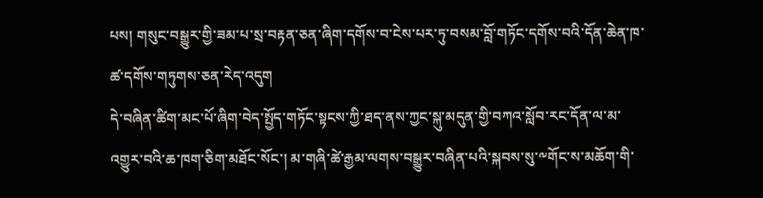པས། གསུང་བསྒྱུར་གྱི་ཟམ་པ་སྲ་བརྟན་ཅན་ཞིག་དགོས་བ་ངེས་པར་ཏུ་བསམ་བློ་གཏོང་དགོས་བའི་དོན་ཆེན་ཁ་ཚ་དགོས་གཏུགས་ཅན་རེད་འདུག
དེ་བཞིན་ཚིག་མང་པོ་ཞིག་བེད་སྤྱོད་གཏོང་སྟངས་ཀྱི་ཐད་ནས་ཀྱང་སྐུ་མདུན་གྱི་བཀའ་སློབ་རང་དོན་ལ་མ་འགྱུར་བའི་ཆ་ཁག་ཅིག་མཐོང་སོང་། མ་གཞི་ཚེ་རྒྱམ་ལགས་བསྒྱུར་བཞིན་པའི་སྐབས་སུ་༸གོང་ས་མཆོག་གི་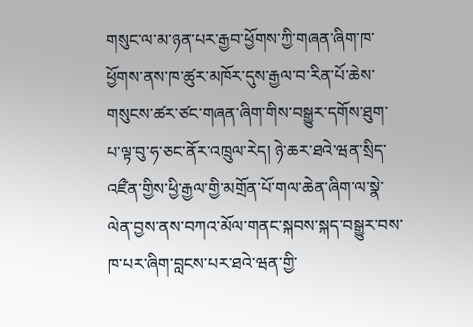གསུང་ལ་མ་ཉན་པར་རྒྱབ་ཕྱོགས་ཀྱི་གཞན་ཞིག་ཁ་ཕྱོགས་ནས་ཁ་ཚུར་མཁོར་དུས་རྒྱལ་བ་རིན་པོ་ཆེས་གསུངས་ཚར་ཙང་གཞན་ཞིག་གིས་བསྒྱུར་དགོས་ཐུག་པ་ལྟ་བུ་ཧ་ཅང་ནོར་འཁྲུལ་རེད། ཉེ་ཆར་ཐའེ་ཝན་སྲིད་འཛྀན་གྱིས་ཕྱི་རྒྱལ་གྱི་མགྲོན་པོ་གལ་ཆེན་ཞིག་ལ་སྣེ་ལེན་བྱས་ནས་བཀའ་མོལ་གནང་སྐབས་སྐད་བསྒྱུར་བས་ཁ་པར་ཞིག་བླངས་པར་ཐའེ་ཝན་གྱི་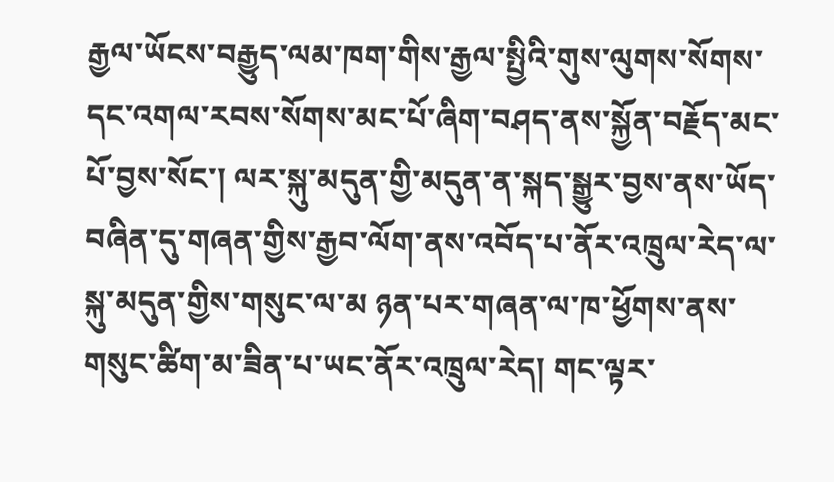རྒྱལ་ཡོངས་བརྒྱུད་ལམ་ཁག་གིས་རྒྱལ་སྤྱིའི་གུས་ལུགས་སོགས་དང་འགལ་རབས་སོགས་མང་པོ་ཞིག་བཤད་ནས་སྐྱོན་བརྗོད་མང་པོ་བྱས་སོང་། ལར་སྐུ་མདུན་གྱི་མདུན་ན་སྐད་སྒྱུར་བྱས་ནས་ཡོད་བཞིན་དུ་གཞན་གྱིས་རྒྱབ་ལོག་ནས་འབོད་པ་ནོར་འཁྲུལ་རེད་ལ་སྐུ་མདུན་གྱིས་གསུང་ལ་མ ཉན་པར་གཞན་ལ་ཁ་ཕྱོགས་ནས་གསུང་ཚིག་མ་ཟིན་པ་ཡང་ནོར་འཁྲུལ་རེད། གང་ལྟར་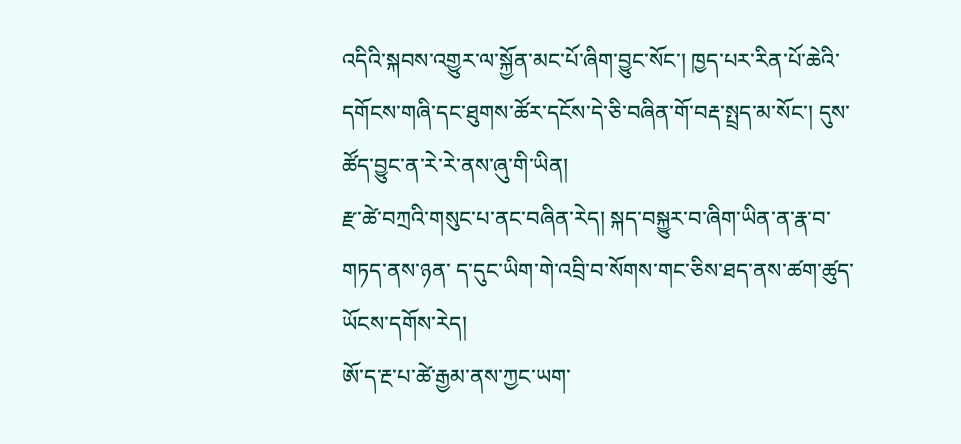འདིའི་སྐབས་འགྱུར་ལ་སྐྱོན་མང་པོ་ཞིག་བྱུང་སོང་། ཁྱད་པར་རིན་པོ་ཆེའི་དགོངས་གཞི་དང་ཐུགས་ཚོར་དངོས་དེ་ཅི་བཞིན་གོ་བརྡ་སྤྲད་མ་སོང་། དུས་ཚོད་བྱུང་ན་རེ་རེ་ནས་ཞུ་གི་ཡིན།
རྫ་ཚེ་བཀྲའི་གསུང་པ་ནང་བཞིན་རེད། སྐད་བསྐྱུར་བ་ཞིག་ཡིན་ན་རྣ་བ་གཏད་ནས་ཉན་ ད་དུང་ཡིག་གེ་འབྲི་བ་སོགས་གང་ཅིས་ཐད་ནས་ཚག་ཚུད་ཡོངས་དགོས་རེད།
ཨོ་ད་རྔ་པ་ཚེ་རྒྱམ་ནས་ཀྱང་ཡག་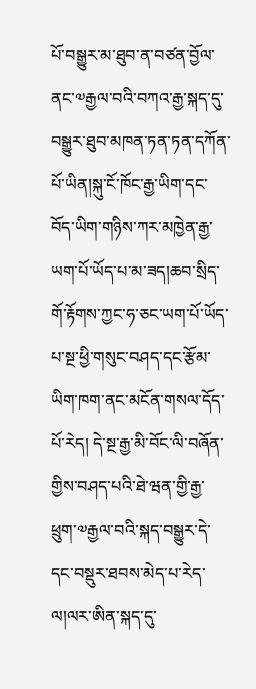པོ་བསྒྱུར་མ་ཐུབ་ན་བཙན་བྱོལ་ནང་༧རྒྱལ་བའི་བཀའ་རྒྱ་སྐད་དུ་བསྒྱུར་ཐུབ་མཁན་ཏན་ཏན་དཀོན་པོ་ཡིན།སྐུ་ངོ་ཁོང་རྒྱ་ཡིག་དང་བོད་ཡིག་གཉིས་ཀར་མཁྱེན་རྒྱ་ཡག་པོ་ཡོད་པ་མ་ཟད།ཆབ་སྲིད་གོ་རྟོགས་ཀྱང་ཧ་ཅང་ཡག་པོ་ཡོད་པ་སྔ་ཕྱི་གསུང་བཤད་དང་རྩོམ་ཡིག་ཁག་ནང་མངོན་གསལ་དོད་པོ་རེད། དེ་སྔ་རྒྱ་མི་བོང་ལི་བཞོན་གྱིས་བཤད་པའི་ཐེ་ཝན་གྱི་རྒྱ་ཕྲུག་༧རྒྱལ་བའི་སྐད་བསྒྱུར་དེ་དང་བསྡུར་ཐབས་མེད་པ་རེད་ལ།ལར་ཨིན་སྐད་དུ་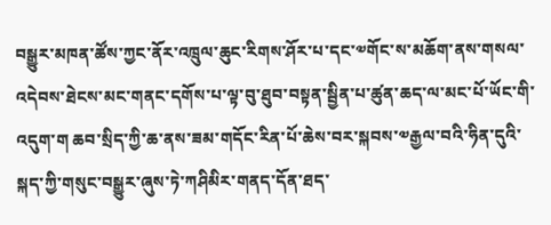བསྒྱུར་མཁན་ཚོས་ཀྱང་ནོར་འཁྲུལ་ཆུང་རིགས་ཤོར་པ་དང་༧གོང་ས་མཆོག་ནས་གསལ་འདེབས་ཐེངས་མང་གནང་དགོས་པ་ལྟ་བུ་ཐུབ་བསྟན་སྦྱིན་པ་ཚུན་ཆད་ལ་མང་པོ་ཡོང་གི་འདུག་ག ཆབ་སྲིད་ཀྱི་ཆ་ནས་ཟམ་གདོང་རིན་པོ་ཆེས་བར་སྐབས་༧རྒྱལ་བའི་ཧིན་དུའི་སྐད་ཀྱི་གསུང་བསྒྱུར་ཞུས་ཏེ་ཀཤིམིར་གནད་དོན་ཐད་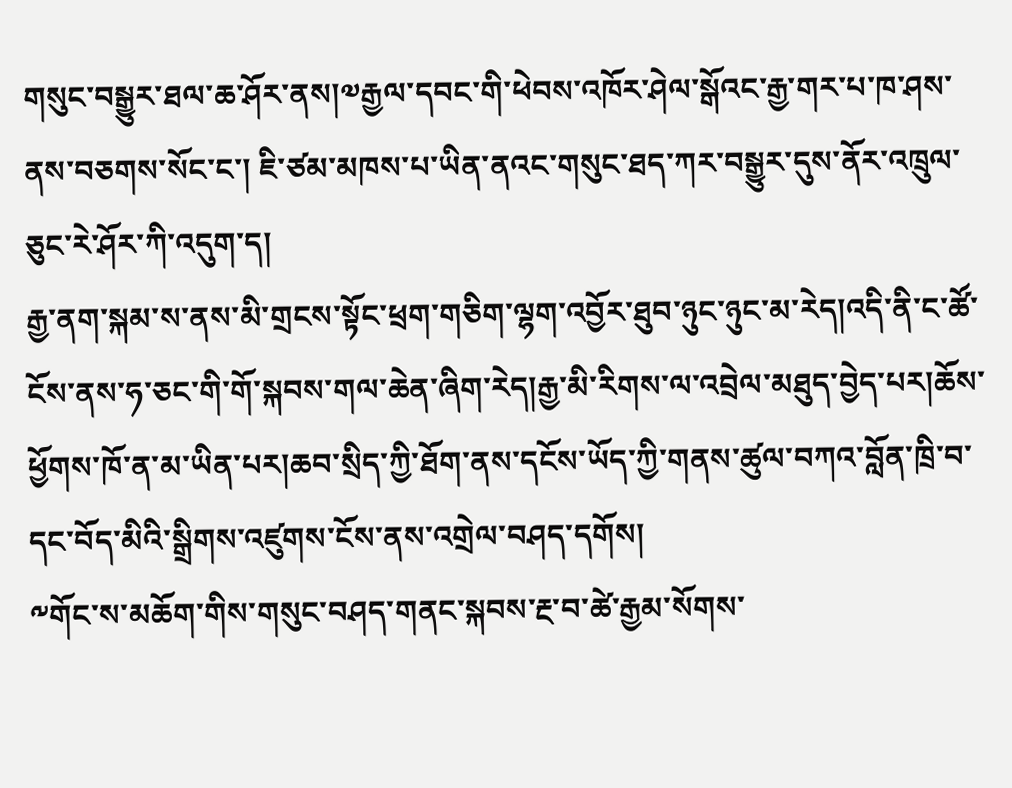གསུང་བསྒྱུར་ཐལ་ཆ་ཤོར་ནས།༧རྒྱལ་དབང་གི་ཕེབས་འཁོར་ཤེལ་སྒོའང་རྒྱ་གར་པ་ཁ་ཤས་ནས་བཅགས་སོང་ང་། ཇི་ཙམ་མཁས་པ་ཡིན་ནའང་གསུང་ཐད་ཀར་བསྒྱུར་དུས་ནོར་འཁྲུལ་ཅུང་རེ་ཤོར་ཀི་འདུག་ད།
རྒྱ་ནག་སྐམ་ས་ནས་མི་གྲངས་སྟོང་ཕྲག་གཅིག་ལྷག་འབྱོར་ཐུབ་ཉུང་ཉུང་མ་རེད།འདི་ནི་ང་ཚོ་ངོས་ནས་ཧ་ཅང་གི་གོ་སྐབས་གལ་ཆེན་ཞིག་རེད།རྒྱ་མི་རིགས་ལ་འབྲེལ་མཐུད་བྱེད་པར།ཆོས་ཕྱོགས་ཁོ་ན་མ་ཡིན་པར།ཆབ་སྲིད་ཀྱི་ཐོག་ནས་དངོས་ཡོད་ཀྱི་གནས་ཚུལ་བཀའ་བློན་ཁྲི་བ་དང་བོད་མིའི་སྒྲིགས་འཛུགས་ངོས་ནས་འགྲེལ་བཤད་དགོས།
༸གོང་ས་མཆོག་གིས་གསུང་བཤད་གནང་སྐབས་རྔ་བ་ཚེ་རྒྱམ་སོགས་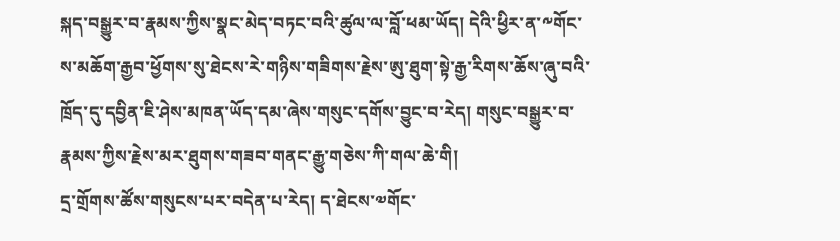སྐད་བསྒྱུར་བ་རྣམས་ཀྱིས་སྣང་མེད་བཏང་བའི་ཚུལ་ལ་བློ་ཕམ་ཡོད། དེའི་ཕྱིར་ན་༸གོང་ས་མཆོག་རྒྱབ་ཕྱོགས་སུ་ཐེངས་རེ་གཉིས་གཟིགས་རྗེས་ཨུ་ཐུག་སྟེ་རྒྱ་རིགས་ཆོས་ཞུ་བའི་ཁྲོད་དུ་དབྱིན་ཇི་ཤེས་མཁན་ཡོད་དམ་ཞེས་གསུང་དགོས་བྱུང་བ་རེད། གསུང་བསྒྱུར་བ་རྣམས་ཀྱིས་རྗེས་མར་ཐུགས་གཟབ་གནང་རྒྱུ་གཅེས་ཀི་གལ་ཆེ་གི།
དྲ་གྲོགས་ཚོས་གསུངས་པར་བདེན་པ་རེད། ད་ཐེངས་༧གོང་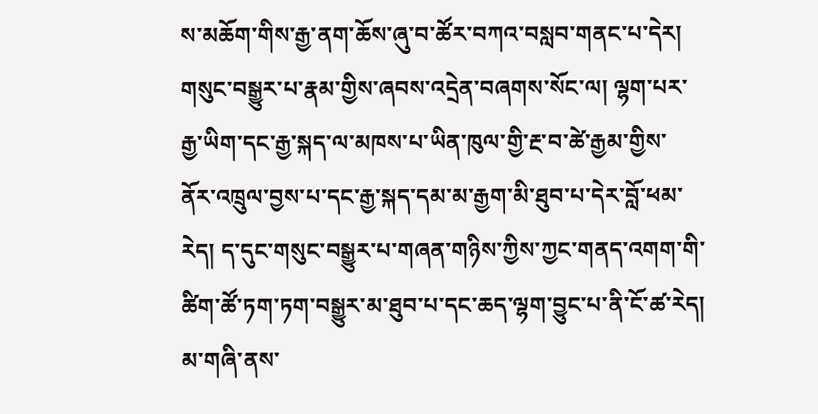ས་མཆོག་གིས་རྒྱ་ནག་ཆོས་ཞུ་བ་ཚོར་བཀའ་བསླབ་གནང་པ་དེར། གསུང་བསྒྱུར་པ་རྣམ་གྱིས་ཞབས་འདྲེན་བཞགས་སོང་ལ། ལྷག་པར་རྒྱ་ཡིག་དང་རྒྱ་སྐད་ལ་མཁས་པ་ཡིན་ཁུལ་གྱི་རྔ་བ་ཚེ་རྒྱམ་གྱིས་ནོར་འཁྲུལ་བྱས་པ་དང་རྒྱ་སྐད་དམ་མ་རྒྱག་མི་ཐུབ་པ་དེར་བློ་ཕམ་རེད། ད་དུང་གསུང་བསྒྱུར་པ་གཞན་གཉིས་ཀྱིས་ཀྱང་གནད་འགག་གི་ཚིག་ཚོ་ཏག་ཏག་བསྒྱུར་མ་ཐུབ་པ་དང་ཆད་ལྷག་བྱུང་པ་ནི་ངོ་ཚ་རེད། མ་གཞི་ནས་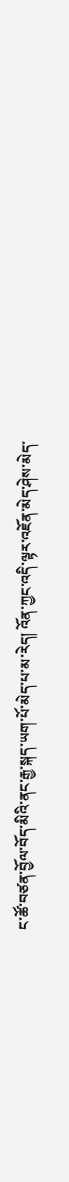ང་ཚོ་བཙན་བྱོལ་བོད་མིའི་ནང་རྒྱ་སྐད་ཡག་པོ་མེད་པ་མ་རེད། འོན་ཀྱང་འདི་ལྟར་འཇོན་མེད་ཤེས་མེད་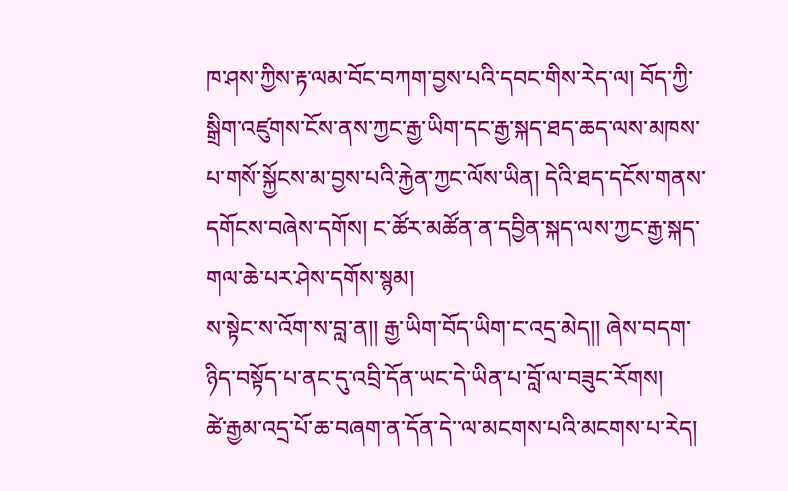ཁ་ཤས་ཀྱིས་རྟ་ལམ་བོང་བཀག་བྱས་པའི་དབང་གིས་རེད་ལ། བོད་ཀྱི་སྒྲིག་འཛུགས་ངོས་ནས་ཀྱང་རྒྱ་ཡིག་དང་རྒྱ་སྐད་ཐད་ཆད་ལས་མཁས་པ་གསོ་སྐྱོངས་མ་བྱས་པའི་རྐྱེན་ཀྱང་ལོས་ཡིན། དེའི་ཐད་དངོས་གནས་དགོངས་བཞེས་དགོས། ང་ཚོར་མཚོན་ན་དབྱིན་སྐད་ལས་ཀྱང་རྒྱ་སྐད་གལ་ཆེ་པར་ཤེས་དགོས་སྙམ།
ས་སྟེང་ས་འོག་ས་བླ་ན།། རྒྱ་ཡིག་བོད་ཡིག་ང་འདྲ་མེད།། ཞེས་བདག་ཉིད་བསྟོད་པ་ནང་དུ་འབྲི་དོན་ཡང་དེ་ཡིན་པ་བློ་ལ་བཟུང་རོགས།
ཚེ་རྒྱམ་འདྲ་པོ་ཆ་བཞག་ན་དོན་དེ་་ལ་མངགས་པའི་མངགས་པ་རེད།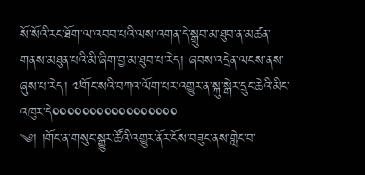སོ་སོའི་རང་ཐོག་ལ་འབབ་པའི་ལས་འགན་དེ་སྒྲུབ་མ་ཐུབ་ན་མཚན་གནས་མཐུན་པའི་མི་ཞིག་བྱ་མ་ཐུབ་པ་རེད། ཞབས་འདྲེན་ལངས་ནས་ཞུས་པ་རེད། ༧གོང་སའི་བཀའ་ལོག་པར་འགྱུར་ན་སྐུ་སྒེར་དྲུང་ཆེའི་མིང་འཁུར་དེ༠༠༠༠༠༠༠༠༠༠༠༠༠༠༠༠༠
༄། །གོང་ན་གསུང་སྒྱུར་ཚོའི་འགྱུར་ནོར་ངོས་བཟུང་ནས་གླེང་བ་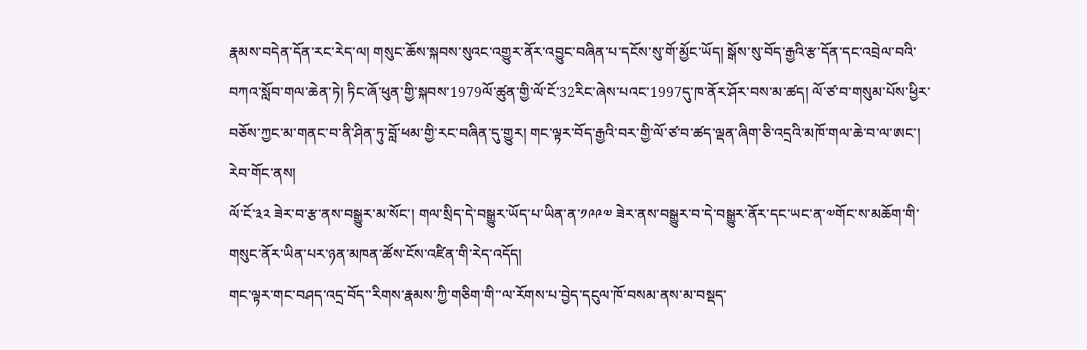རྣམས་བདེན་དོན་རང་རེད་ལ། གསུང་ཆོས་སྐབས་སུའང་འགྱུར་ནོར་འབྱུང་བཞིན་པ་དངོས་སུ་གོ་མྱོང་ཡོད། སྒོས་སུ་བོད་རྒྱའི་རྩ་དོན་དང་འབྲེལ་བའི་བཀའ་སློབ་གལ་ཆེན་ཏེ། ཏིང་ཞོ་ཕུན་གྱི་སྐབས་1979ལོ་ཚུན་གྱི་ལོ་ངོ་32རིང་ཞེས་པའང་1997དུ་ཁ་ནོར་ཤོར་བས་མ་ཚད། ལོ་ཙ་བ་གསུམ་པོས་ཕྱིར་བཅོས་ཀྱང་མ་གནང་བ་ནི་ཤིན་ཏུ་བློ་ཕམ་གྱི་རང་བཞིན་དུ་གྱུར། གང་ལྟར་བོད་རྒྱའི་བར་གྱི་ལོ་ཙ་བ་ཚད་ལྡན་ཞིག་ཅི་འདྲའི་མཁོ་གལ་ཆེ་བ་ལ་ཨང་། རེབ་གོང་ནས།
ལོ་ངོ་༣༢ ཟེར་བ་རྩ་ནས་བསྒྱུར་མ་སོང་། གལ་སྲིད་དེ་བསྒྱུར་ཡོད་པ་ཡིན་ན་༡༩༩༧ ཟེར་ནས་བསྒྱུར་བ་དེ་བསྒྱུར་ནོར་དང་ཡང་ན་༧གོང་ས་མཆོག་གི་གསུང་ནོར་ཡིན་པར་ཉན་མཁན་ཚོས་ངོས་འཛིན་གི་རེད་འདོད།
གང་ལྟར་གང་བཤད་འདྲ་བོད་་རིགས་རྣམས་ཀྱི་གཅིག་གི་་ལ་རོགས་པ་བྱེད་དངུལ་ཁོ་བསམ་ནས་མ་བསྡད་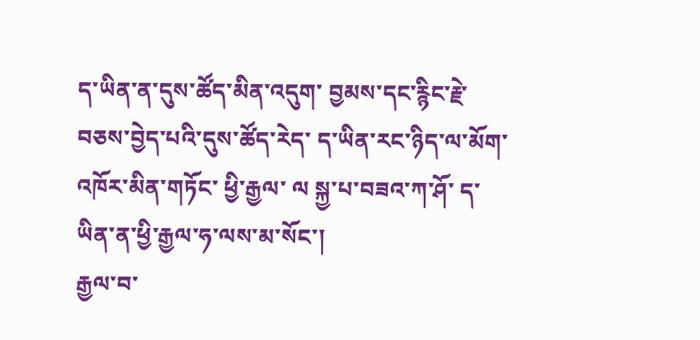ད་ཡིན་ན་དུས་ཚོད་མིན་འདུག་ བྱམས་དང་རྙིང་རྗེ་བཅས་བྱེད་པའི་དུས་ཚོད་རེད་ ད་ཡིན་རང་ཉིད་ལ་མོག་འཁོར་མིན་གཏོང་ ཕྱི་རྒྱལ་ ལ སྐྱ་པ་བཟའ་ཀ་ཤོ་ ད་ཡིན་ན་ཕྱི་རྒྱལ་ཧ་ལས་མ་སོང་།
རྒྱལ་བ་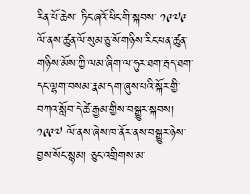རིན་པོ་ཆེས་ ཏིང་ཞའོ་ཕིང་གི་སྐབས་ ༡༩༧༩ ལོ་ནས་ཚུན་ལོ་སུམ་ཅུ་སོ་གཉིས་རིང་ཕན་ཚུན་གཉིས་མོས་ཀྱི་ལམ་ཞིག་ལ་ཧུར་ཐག་རྦད་ཐག་དང་ལྷག་བསམ་རྣམ་དག་ཞུས་པའི་སྐོར་གྱི་བཀའ་སློབ་དེ་ཚེ་རྒྱམ་གྱིས་བསྒྱུར་སྐབས། ༡༩༩༧ ལོ་ནས་ཞེས་ཁ་ནོར་ནས་བསྒྱུར་ཉེས་བྱས་སོང་སྙམ། ཅུང་འགྲིགས་མ་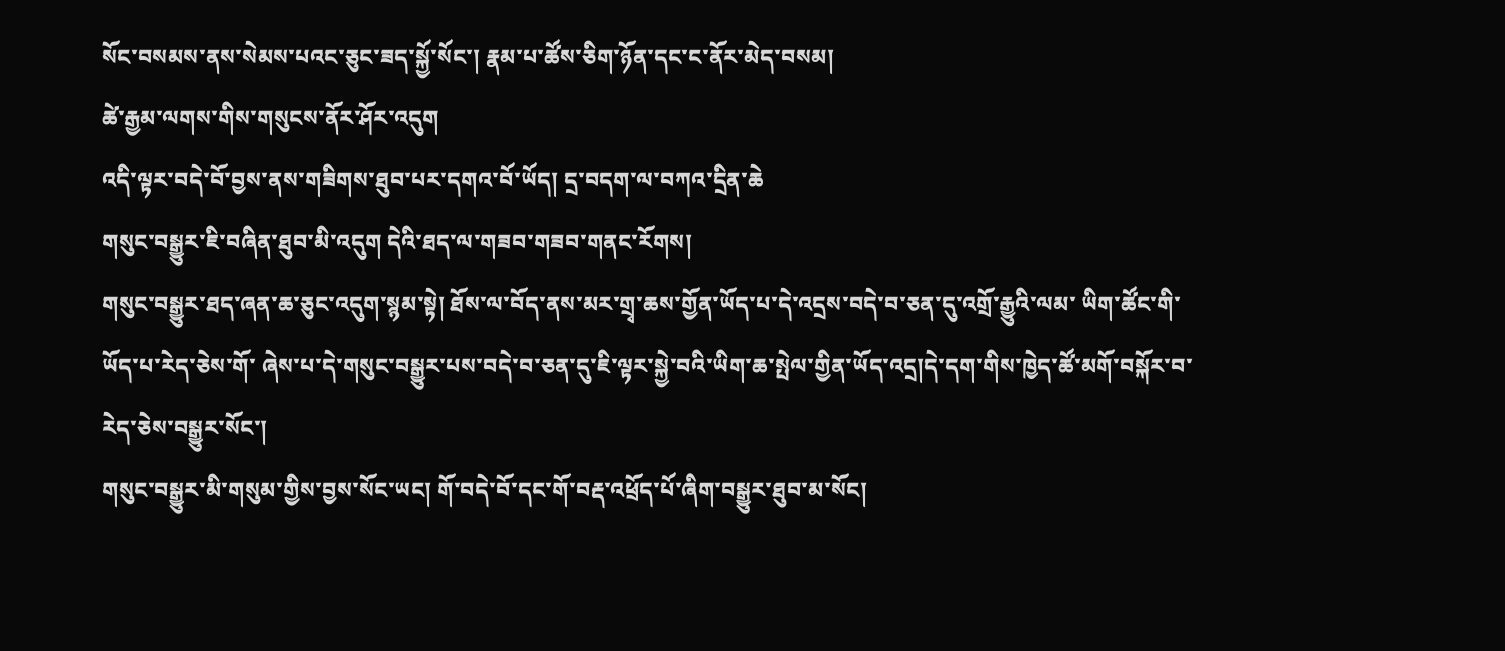སོང་བསམས་ནས་སེམས་པའང་ཅུང་ཟད་སྐྱོ་སོང་། རྣམ་པ་ཚོས་ཅིག་ཉོན་དང་ང་ནོར་མེད་བསམ།
ཚེ་རྒྱམ་ལགས་གིས་གསུངས་ནོར་ཤོར་འདུག
འདི་ལྟར་བདེ་བོ་བྱས་ནས་གཟིགས་ཐུབ་པར་དགའ་བོ་ཡོད། དྲ་བདག་ལ་བཀའ་དྲིན་ཆེ
གསུང་བསྒྱུར་ཇི་བཞིན་ཐུབ་མི་འདུག དེའི་ཐད་ལ་གཟབ་གཟབ་གནང་རོགས།
གསུང་བསྒྱུར་ཐད་ཞན་ཆ་ཅུང་འདུག་སྙམ་སྟེ། ཐོས་ལ་བོད་ནས་མར་གྲྭ་ཆས་གྱོན་ཡོད་པ་དེ་འདྲས་བདེ་བ་ཅན་དུ་འགྲོ་རྒྱུའི་ལམ་ ཡིག་ཚོང་གི་ཡོད་པ་རེད་ཅེས་གོ་ ཞེས་པ་དེ་གསུང་བསྒྱུར་པས་བདེ་བ་ཅན་དུ་ཇི་ལྟར་སྐྱེ་བའི་ཡིག་ཆ་སྤེལ་གྱིན་ཡོད་འདྲ།དེ་དག་གིས་ཁྱེད་ཚོ་མགོ་བསྐོར་བ་རེད་ཅེས་བསྒྱུར་སོང་།
གསུང་བསྒྱུར་མི་གསུམ་གྱིས་བྱས་སོང་ཡང། གོ་བདེ་བོ་དང་གོ་བརྡ་འཕྲོད་པོ་ཞིག་བསྒྱུར་ཐུབ་མ་སོང།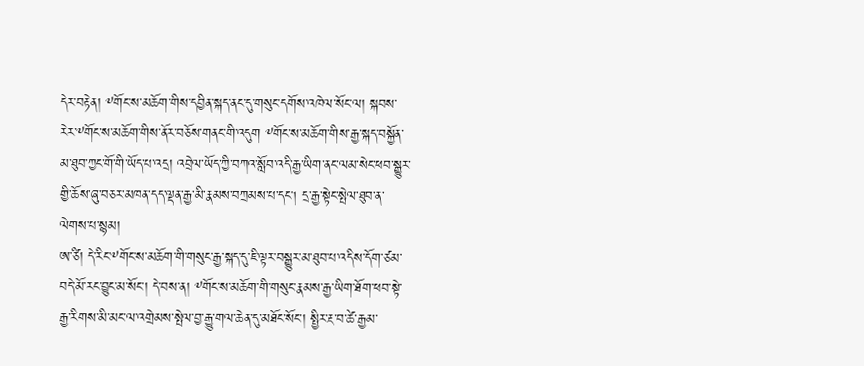དེར་བརྟེན། ༸གོང་ས་མཆོག་གིས་དབྱིན་སྐད་ནང་དུ་གསུང་དགོས་འཁེལ་སོང་ལ། སྐབས་རེར་༸གོང་ས་མཆོག་གིས་ནོར་བཅོས་གནང་གི་འདུག ༸གོང་ས་མཆོག་གིས་རྒྱ་སྐད་བསྐྱོན་མ་ཐུབ་ཀྱང་གོ་གི་ཡོད་པ་འདྲ། འབྲེལ་ཡོད་ཀྱི་བཀའ་སློབ་འདི་རྒྱ་ཡིག་ནང་ལམ་སེང་ཕབ་སྒྱུར་གྱི་ཆོས་ཞུ་བཅར་མཁན་དད་ལྡན་རྒྱ་མི་རྣམས་བཀྲམས་པ་དང། དྲ་རྒྱ་སྟེང་སྤེལ་ཐུབ་ན་ལེགས་པ་སྙམ།
ཨ་ཙི། དེ་རིང་༸གོང་ས་མཆོག་གི་གསུང་རྒྱ་སྐད་དུ་ཇི་ལྟར་བསྒྱུར་མ་ཐུབ་པ་འདིས་དོག་ཙམ་བདེ་མོ་རང་བྱུང་མ་སོང་། དེ་བས་ན། ༸གོང་ས་མཆོག་གི་གསུང་རྣམས་རྒྱ་ཡིག་ཐོག་ཕབ་སྟེ་རྒྱ་རིགས་མི་མང་ལ་འགྲེམས་སྤེལ་བྱ་རྒྱུ་གལ་ཆེན་དུ་མཐོང་སོང་། སྤྱིར་རྔ་བ་ཚེ་རྒྱམ་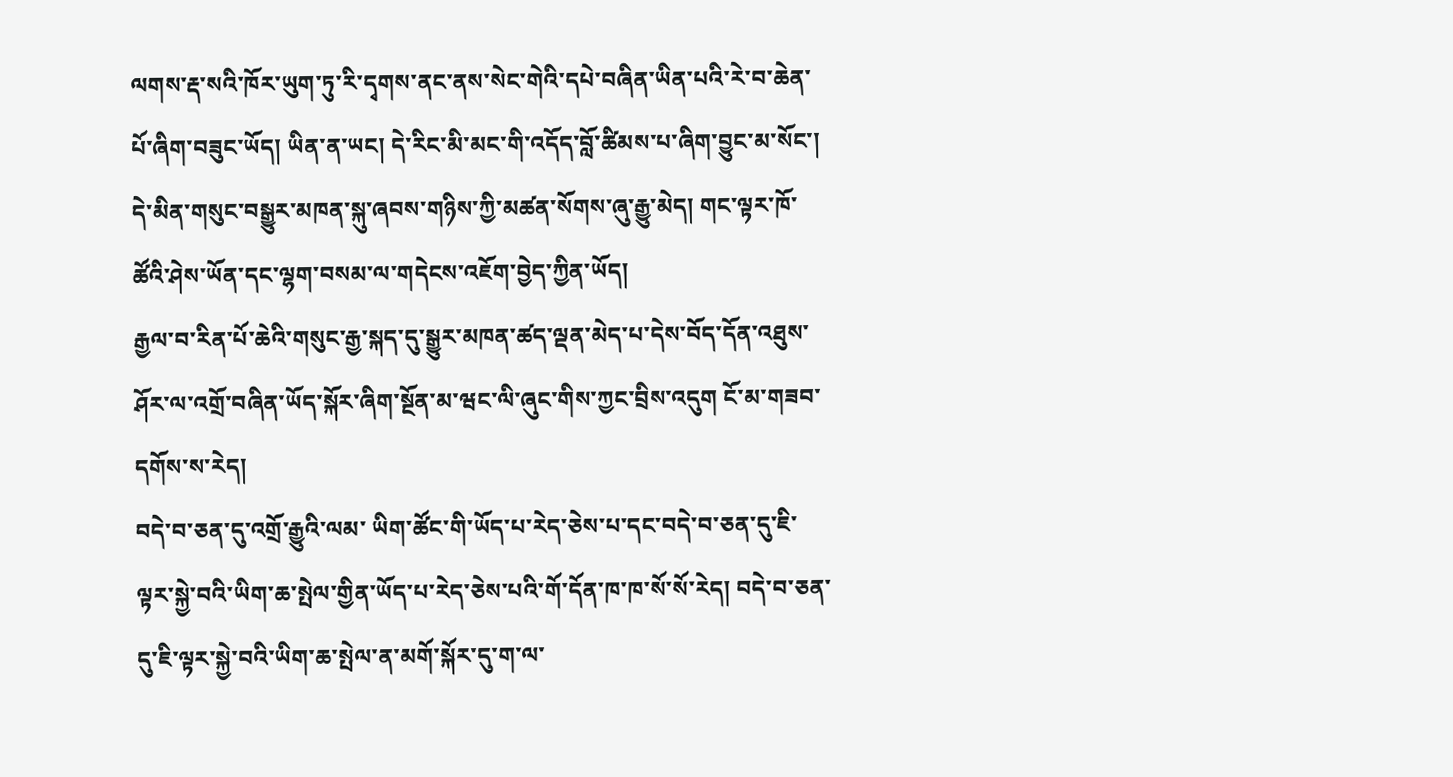ལགས་རྡ་སའི་ཁོར་ཡུག་ཏུ་རི་དྭགས་ནང་ནས་སེང་གེའི་དཔེ་བཞིན་ཡིན་པའི་རེ་བ་ཆེན་པོ་ཞིག་བཟུང་ཡོད། ཡིན་ན་ཡང། དེ་རིང་མི་མང་གི་འདོད་བློ་ཚིམས་པ་ཞིག་བྱུང་མ་སོང་། དེ་མིན་གསུང་བསྒྱུར་མཁན་སྐུ་ཞབས་གཉིས་ཀྱི་མཚན་སོགས་ཞུ་རྒྱུ་མེད། གང་ལྟར་ཁོ་ཚོའི་ཤེས་ཡོན་དང་ལྷག་བསམ་ལ་གདེངས་འཇོག་བྱེད་ཀྱིན་ཡོད།
རྒྱལ་བ་རིན་པོ་ཆེའི་གསུང་རྒྱ་སྐད་དུ་སྒྱུར་མཁན་ཚད་ལྡན་མེད་པ་དེས་བོད་དོན་འཐུས་ཤོར་ལ་འགྲོ་བཞིན་ཡོད་སྐོར་ཞིག་སྔོན་མ་ཝང་ལི་ཞུང་གིས་ཀྱང་བྲིས་འདུག ངོ་མ་གཟབ་དགོས་ས་རེད།
བདེ་བ་ཅན་དུ་འགྲོ་རྒྱུའི་ལམ་ ཡིག་ཚོང་གི་ཡོད་པ་རེད་ཅེས་པ་དང་བདེ་བ་ཅན་དུ་ཇི་ལྟར་སྐྱེ་བའི་ཡིག་ཆ་སྤེལ་གྱིན་ཡོད་པ་རེད་ཅེས་པའི་གོ་དོན་ཁ་ཁ་སོ་སོ་རེད། བདེ་བ་ཅན་དུ་ཇི་ལྟར་སྐྱེ་བའི་ཡིག་ཆ་སྤེལ་ན་མགོ་སྐོར་དུ་ག་ལ་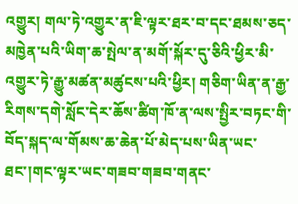འགྱུར། གལ་ཏེ་འགྱུར་ན་ཇི་ལྟར་ཐར་བ་དང་ཐམས་ཅད་མཁྱེན་པའི་ཡིག་ཆ་སྤེལ་ན་མགོ་སྐོར་དུ་ཅིའི་ཕྱིར་མི་འགྱུར་ཏེ་རྒྱུ་མཚན་མཚུངས་པའི་ཕྱིར། གཅིག་ཡིན་ན་རྒྱ་རིགས་དགེ་སློང་དེར་ཆོས་ཚིག་ཁོ་ན་ལས་སྤྱིར་བཏང་གི་བོད་སྐད་ལ་གོམས་ཆ་ཆེན་པོ་མེད་པས་ཡིན་ཡང་ཐང་།གང་ལྟར་ཡང་གཟབ་གཟབ་གནང་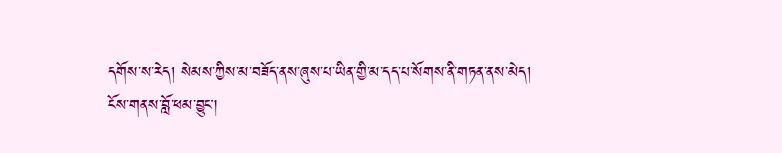དགོས་ས་རེད། སེམས་ཀྱིས་མ་བཟོད་ནས་ཞུས་པ་ཡིན་གྱི་མ་དད་པ་སོགས་ནི་གཏན་ནས་མེད།
ངོས་གནས་བློ་ཕམ་བྱུང།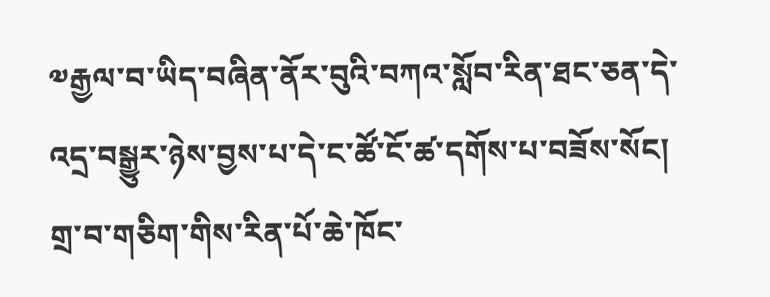༧རྒྱལ་བ་ཡིད་བཞིན་ནོར་བུའི་བཀའ་སློབ་རིན་ཐང་ཅན་དེ་འདྲ་བསྒྱུར་ཉེས་བྱས་པ་དེ་ང་ཚོ་ངོ་ཚ་དགོས་པ་བཟོས་སོང། གྲ་བ་གཅིག་གིས་རིན་པོ་ཆེ་ཁོང་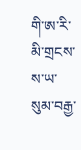གི་ཨ་རི་མི་གྲངས་ས་ཡ་སུམ་བརྒྱ་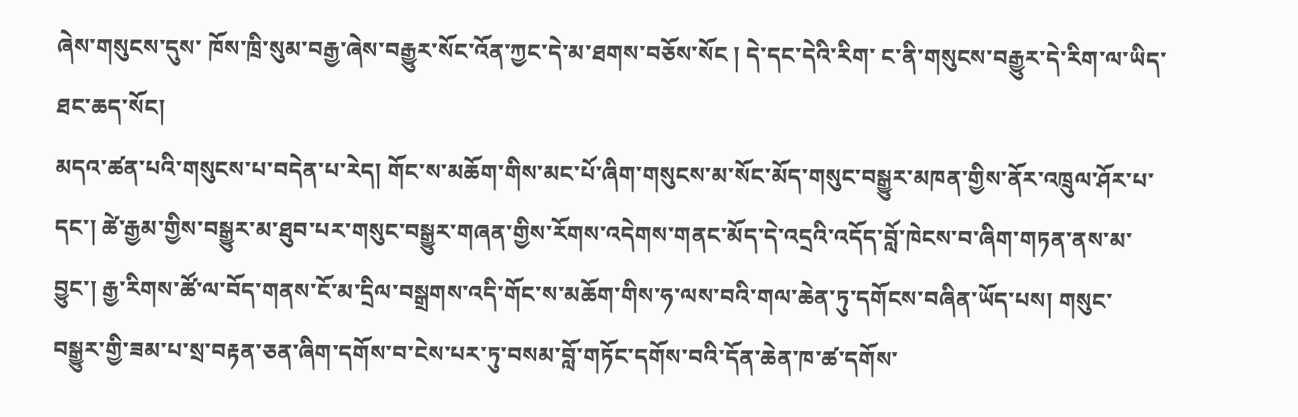ཞེས་གསུངས་དུས་ ཁོས་ཁྲི་སུམ་བརྒྱ་ཞེས་བརྒྱུར་སོང་འོན་ཀྱང་དེ་མ་ཐགས་བཅོས་སོང ། དེ་དང་དེའི་རིག་ ང་ནི་གསུངས་བརྒྱུར་དེ་རིག་ལ་ཡིད་ཐང་ཆད་སོང།
མདའ་ཚན་པའི་གསུངས་པ་བདེན་པ་རེད། གོང་ས་མཆོག་གིས་མང་པོ་ཞིག་གསུངས་མ་སོང་མོད་གསུང་བསྒྱུར་མཁན་གྱིས་ནོར་འཁྲུལ་ཤོར་པ་དང་། ཚེ་རྒྱམ་གྱིས་བསྒྱུར་མ་ཐུབ་པར་གསུང་བསྒྱུར་གཞན་གྱིས་རོགས་འདེགས་གནང་མོད་དེ་འདྲའི་འདོད་བློ་ཁེངས་བ་ཞིག་གཏན་ནས་མ་བྱུང་། རྒྱ་རིགས་ཚོ་ལ་བོད་གནས་ངོ་མ་དྲིལ་བསྒྲགས་འདི་གོང་ས་མཆོག་གིས་ཧ་ལས་བའི་གལ་ཆེན་ཏུ་དགོངས་བཞིན་ཡོད་པས། གསུང་བསྒྱུར་གྱི་ཟམ་པ་སྲ་བརྟན་ཅན་ཞིག་དགོས་བ་ངེས་པར་ཏུ་བསམ་བློ་གཏོང་དགོས་བའི་དོན་ཆེན་ཁ་ཚ་དགོས་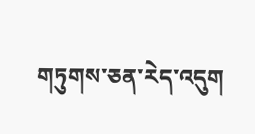གཏུགས་ཅན་རེད་འདུག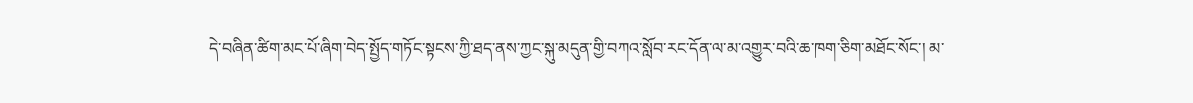དེ་བཞིན་ཚིག་མང་པོ་ཞིག་བེད་སྤྱོད་གཏོང་སྟངས་ཀྱི་ཐད་ནས་ཀྱང་སྐུ་མདུན་གྱི་བཀའ་སློབ་རང་དོན་ལ་མ་འགྱུར་བའི་ཆ་ཁག་ཅིག་མཐོང་སོང་། མ་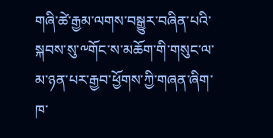གཞི་ཚེ་རྒྱམ་ལགས་བསྒྱུར་བཞིན་པའི་སྐབས་སུ་༸གོང་ས་མཆོག་གི་གསུང་ལ་མ་ཉན་པར་རྒྱབ་ཕྱོགས་ཀྱི་གཞན་ཞིག་ཁ་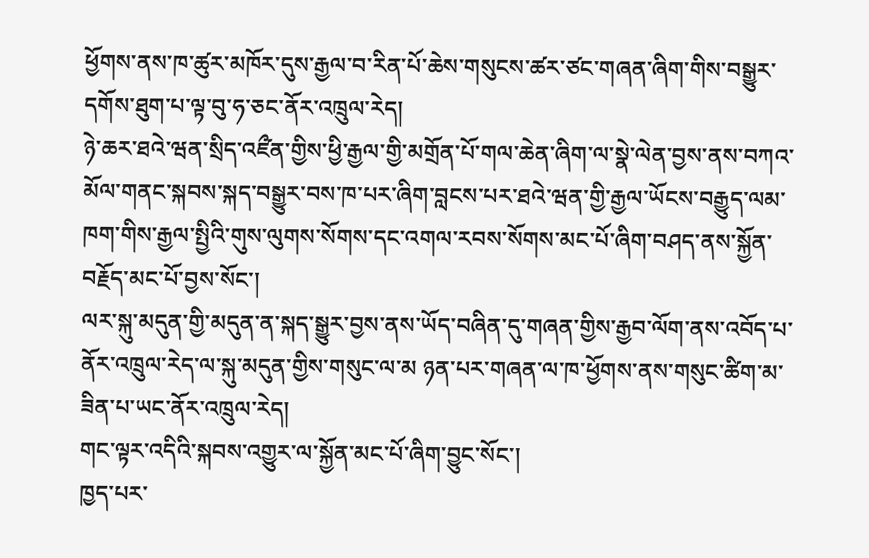ཕྱོགས་ནས་ཁ་ཚུར་མཁོར་དུས་རྒྱལ་བ་རིན་པོ་ཆེས་གསུངས་ཚར་ཙང་གཞན་ཞིག་གིས་བསྒྱུར་དགོས་ཐུག་པ་ལྟ་བུ་ཧ་ཅང་ནོར་འཁྲུལ་རེད།
ཉེ་ཆར་ཐའེ་ཝན་སྲིད་འཛྀན་གྱིས་ཕྱི་རྒྱལ་གྱི་མགྲོན་པོ་གལ་ཆེན་ཞིག་ལ་སྣེ་ལེན་བྱས་ནས་བཀའ་མོལ་གནང་སྐབས་སྐད་བསྒྱུར་བས་ཁ་པར་ཞིག་བླངས་པར་ཐའེ་ཝན་གྱི་རྒྱལ་ཡོངས་བརྒྱུད་ལམ་ཁག་གིས་རྒྱལ་སྤྱིའི་གུས་ལུགས་སོགས་དང་འགལ་རབས་སོགས་མང་པོ་ཞིག་བཤད་ནས་སྐྱོན་བརྗོད་མང་པོ་བྱས་སོང་།
ལར་སྐུ་མདུན་གྱི་མདུན་ན་སྐད་སྒྱུར་བྱས་ནས་ཡོད་བཞིན་དུ་གཞན་གྱིས་རྒྱབ་ལོག་ནས་འབོད་པ་ནོར་འཁྲུལ་རེད་ལ་སྐུ་མདུན་གྱིས་གསུང་ལ་མ ཉན་པར་གཞན་ལ་ཁ་ཕྱོགས་ནས་གསུང་ཚིག་མ་ཟིན་པ་ཡང་ནོར་འཁྲུལ་རེད།
གང་ལྟར་འདིའི་སྐབས་འགྱུར་ལ་སྐྱོན་མང་པོ་ཞིག་བྱུང་སོང་།
ཁྱད་པར་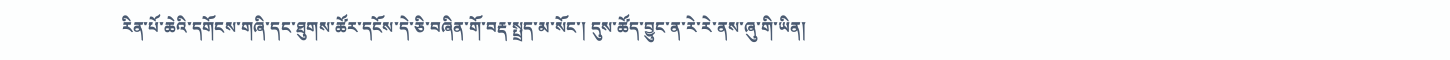རིན་པོ་ཆེའི་དགོངས་གཞི་དང་ཐུགས་ཚོར་དངོས་དེ་ཅི་བཞིན་གོ་བརྡ་སྤྲད་མ་སོང་། དུས་ཚོད་བྱུང་ན་རེ་རེ་ནས་ཞུ་གི་ཡིན།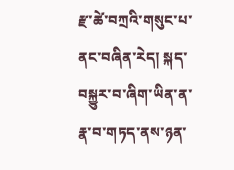རྫ་ཚེ་བཀྲའི་གསུང་པ་ནང་བཞིན་རེད། སྐད་བསྐྱུར་བ་ཞིག་ཡིན་ན་རྣ་བ་གཏད་ནས་ཉན་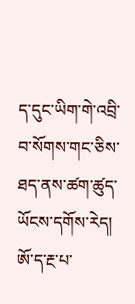ད་དུང་ཡིག་གེ་འབྲི་བ་སོགས་གང་ཅིས་ཐད་ནས་ཚག་ཚུད་ཡོངས་དགོས་རེད།
ཨོ་ད་རྔ་པ་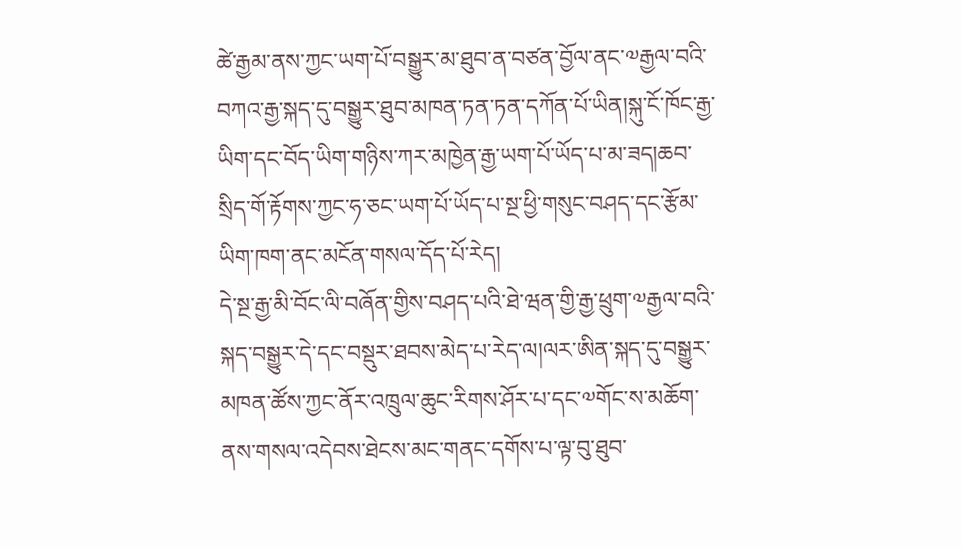ཚེ་རྒྱམ་ནས་ཀྱང་ཡག་པོ་བསྒྱུར་མ་ཐུབ་ན་བཙན་བྱོལ་ནང་༧རྒྱལ་བའི་བཀའ་རྒྱ་སྐད་དུ་བསྒྱུར་ཐུབ་མཁན་ཏན་ཏན་དཀོན་པོ་ཡིན།སྐུ་ངོ་ཁོང་རྒྱ་ཡིག་དང་བོད་ཡིག་གཉིས་ཀར་མཁྱེན་རྒྱ་ཡག་པོ་ཡོད་པ་མ་ཟད།ཆབ་སྲིད་གོ་རྟོགས་ཀྱང་ཧ་ཅང་ཡག་པོ་ཡོད་པ་སྔ་ཕྱི་གསུང་བཤད་དང་རྩོམ་ཡིག་ཁག་ནང་མངོན་གསལ་དོད་པོ་རེད།
དེ་སྔ་རྒྱ་མི་བོང་ལི་བཞོན་གྱིས་བཤད་པའི་ཐེ་ཝན་གྱི་རྒྱ་ཕྲུག་༧རྒྱལ་བའི་སྐད་བསྒྱུར་དེ་དང་བསྡུར་ཐབས་མེད་པ་རེད་ལ།ལར་ཨིན་སྐད་དུ་བསྒྱུར་མཁན་ཚོས་ཀྱང་ནོར་འཁྲུལ་ཆུང་རིགས་ཤོར་པ་དང་༧གོང་ས་མཆོག་ནས་གསལ་འདེབས་ཐེངས་མང་གནང་དགོས་པ་ལྟ་བུ་ཐུབ་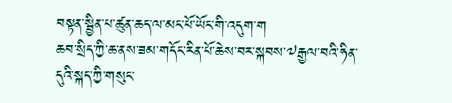བསྟན་སྦྱིན་པ་ཚུན་ཆད་ལ་མང་པོ་ཡོང་གི་འདུག་ག
ཆབ་སྲིད་ཀྱི་ཆ་ནས་ཟམ་གདོང་རིན་པོ་ཆེས་བར་སྐབས་༧རྒྱལ་བའི་ཧིན་དུའི་སྐད་ཀྱི་གསུང་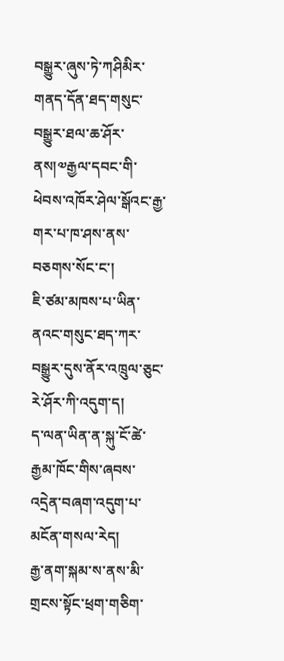བསྒྱུར་ཞུས་ཏེ་ཀཤིམིར་གནད་དོན་ཐད་གསུང་བསྒྱུར་ཐལ་ཆ་ཤོར་ནས།༧རྒྱལ་དབང་གི་ཕེབས་འཁོར་ཤེལ་སྒོའང་རྒྱ་གར་པ་ཁ་ཤས་ནས་བཅགས་སོང་ང་།
ཇི་ཙམ་མཁས་པ་ཡིན་ནའང་གསུང་ཐད་ཀར་བསྒྱུར་དུས་ནོར་འཁྲུལ་ཅུང་རེ་ཤོར་ཀི་འདུག་ད།
ད་ལན་ཡིན་ན་སྐུ་ངོ་ཚེ་རྒྱམ་ཁོང་གིས་ཞབས་འདྲེན་བཞག་འདུག་པ་མངོན་གསལ་རེད།
རྒྱ་ནག་སྐམ་ས་ནས་མི་གྲངས་སྟོང་ཕྲག་གཅིག་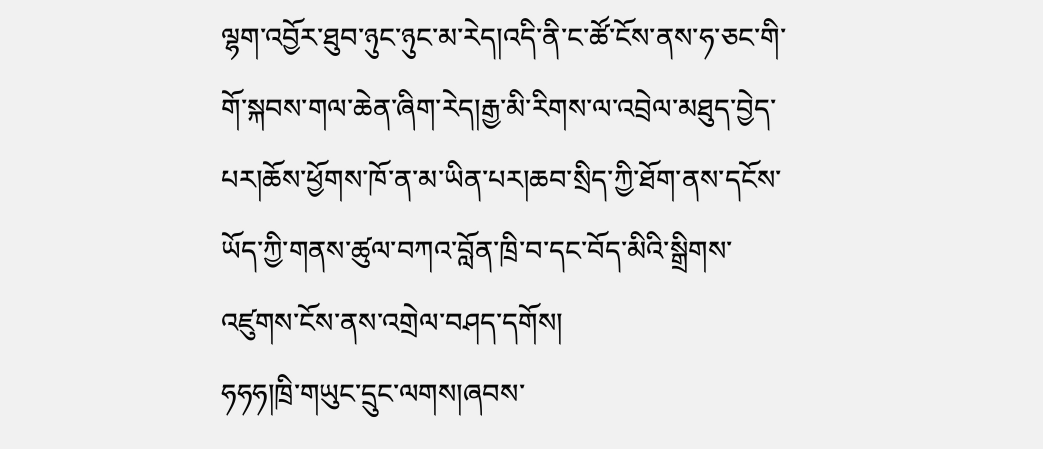ལྷག་འབྱོར་ཐུབ་ཉུང་ཉུང་མ་རེད།འདི་ནི་ང་ཚོ་ངོས་ནས་ཧ་ཅང་གི་གོ་སྐབས་གལ་ཆེན་ཞིག་རེད།རྒྱ་མི་རིགས་ལ་འབྲེལ་མཐུད་བྱེད་པར།ཆོས་ཕྱོགས་ཁོ་ན་མ་ཡིན་པར།ཆབ་སྲིད་ཀྱི་ཐོག་ནས་དངོས་ཡོད་ཀྱི་གནས་ཚུལ་བཀའ་བློན་ཁྲི་བ་དང་བོད་མིའི་སྒྲིགས་འཛུགས་ངོས་ནས་འགྲེལ་བཤད་དགོས།
ཧཧཧ།ཁྲི་གཡུང་དྲུང་ལགས།ཞབས་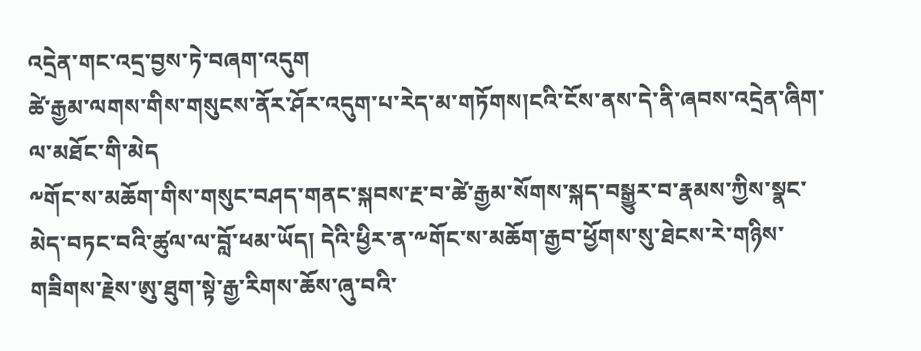འདྲེན་གང་འདྲ་བྱས་ཏེ་བཞག་འདུག
ཚེ་རྒྱམ་ལགས་གིས་གསུངས་ནོར་ཤོར་འདུག་པ་རེད་མ་གཏོགས།ངའི་ངོས་ནས་དེ་ནི་ཞབས་འདྲེན་ཞིག་ལ་མཐོང་གི་མེད
༸གོང་ས་མཆོག་གིས་གསུང་བཤད་གནང་སྐབས་རྔ་བ་ཚེ་རྒྱམ་སོགས་སྐད་བསྒྱུར་བ་རྣམས་ཀྱིས་སྣང་མེད་བཏང་བའི་ཚུལ་ལ་བློ་ཕམ་ཡོད། དེའི་ཕྱིར་ན་༸གོང་ས་མཆོག་རྒྱབ་ཕྱོགས་སུ་ཐེངས་རེ་གཉིས་གཟིགས་རྗེས་ཨུ་ཐུག་སྟེ་རྒྱ་རིགས་ཆོས་ཞུ་བའི་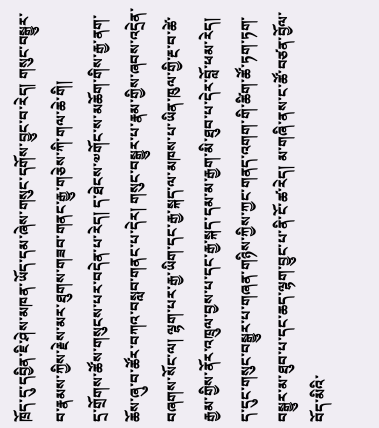ཁྲོད་དུ་དབྱིན་ཇི་ཤེས་མཁན་ཡོད་དམ་ཞེས་གསུང་དགོས་བྱུང་བ་རེད། གསུང་བསྒྱུར་བ་རྣམས་ཀྱིས་རྗེས་མར་ཐུགས་གཟབ་གནང་རྒྱུ་གཅེས་ཀི་གལ་ཆེ་གི།
དྲ་གྲོགས་ཚོས་གསུངས་པར་བདེན་པ་རེད། ད་ཐེངས་༧གོང་ས་མཆོག་གིས་རྒྱ་ནག་ཆོས་ཞུ་བ་ཚོར་བཀའ་བསླབ་གནང་པ་དེར། གསུང་བསྒྱུར་པ་རྣམ་གྱིས་ཞབས་འདྲེན་བཞགས་སོང་ལ། ལྷག་པར་རྒྱ་ཡིག་དང་རྒྱ་སྐད་ལ་མཁས་པ་ཡིན་ཁུལ་གྱི་རྔ་བ་ཚེ་རྒྱམ་གྱིས་ནོར་འཁྲུལ་བྱས་པ་དང་རྒྱ་སྐད་དམ་མ་རྒྱག་མི་ཐུབ་པ་དེར་བློ་ཕམ་རེད། ད་དུང་གསུང་བསྒྱུར་པ་གཞན་གཉིས་ཀྱིས་ཀྱང་གནད་འགག་གི་ཚིག་ཚོ་ཏག་ཏག་བསྒྱུར་མ་ཐུབ་པ་དང་ཆད་ལྷག་བྱུང་པ་ནི་ངོ་ཚ་རེད། མ་གཞི་ནས་ང་ཚོ་བཙན་བྱོལ་བོད་མིའི་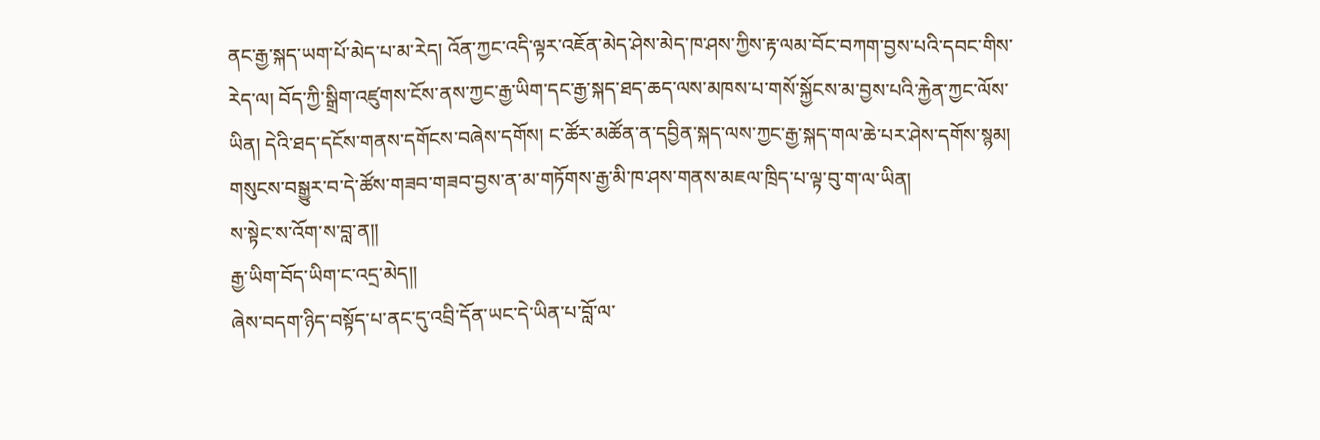ནང་རྒྱ་སྐད་ཡག་པོ་མེད་པ་མ་རེད། འོན་ཀྱང་འདི་ལྟར་འཇོན་མེད་ཤེས་མེད་ཁ་ཤས་ཀྱིས་རྟ་ལམ་བོང་བཀག་བྱས་པའི་དབང་གིས་རེད་ལ། བོད་ཀྱི་སྒྲིག་འཛུགས་ངོས་ནས་ཀྱང་རྒྱ་ཡིག་དང་རྒྱ་སྐད་ཐད་ཆད་ལས་མཁས་པ་གསོ་སྐྱོངས་མ་བྱས་པའི་རྐྱེན་ཀྱང་ལོས་ཡིན། དེའི་ཐད་དངོས་གནས་དགོངས་བཞེས་དགོས། ང་ཚོར་མཚོན་ན་དབྱིན་སྐད་ལས་ཀྱང་རྒྱ་སྐད་གལ་ཆེ་པར་ཤེས་དགོས་སྙམ།
གསུངས་བསྒྱུར་བ་དེ་ཚོས་གཟབ་གཟབ་བྱས་ན་མ་གཏོགས་རྒྱ་མི་ཁ་ཤས་གནས་མཇལ་ཁྲིད་པ་ལྟ་བུ་ག་ལ་ཡིན།
ས་སྟེང་ས་འོག་ས་བླ་ན།།
རྒྱ་ཡིག་བོད་ཡིག་ང་འདྲ་མེད།།
ཞེས་བདག་ཉིད་བསྟོད་པ་ནང་དུ་འབྲི་དོན་ཡང་དེ་ཡིན་པ་བློ་ལ་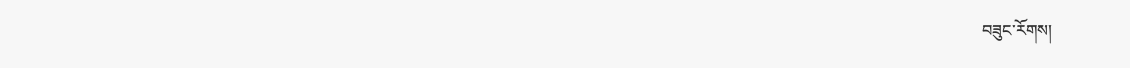བཟུང་རོགས།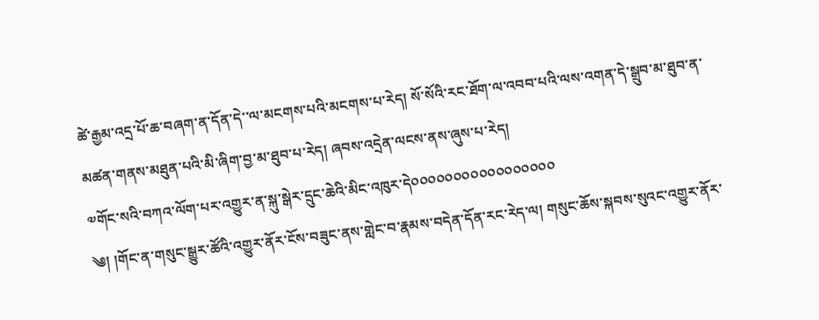ཚེ་རྒྱམ་འདྲ་པོ་ཆ་བཞག་ན་དོན་དེ་་ལ་མངགས་པའི་མངགས་པ་རེད། སོ་སོའི་རང་ཐོག་ལ་འབབ་པའི་ལས་འགན་དེ་སྒྲུབ་མ་ཐུབ་ན་མཚན་གནས་མཐུན་པའི་མི་ཞིག་བྱ་མ་ཐུབ་པ་རེད། ཞབས་འདྲེན་ལངས་ནས་ཞུས་པ་རེད།
༧གོང་སའི་བཀའ་ལོག་པར་འགྱུར་ན་སྐུ་སྒེར་དྲུང་ཆེའི་མིང་འཁུར་དེ༠༠༠༠༠༠༠༠༠༠༠༠༠༠༠༠༠
༄། །གོང་ན་གསུང་སྒྱུར་ཚོའི་འགྱུར་ནོར་ངོས་བཟུང་ནས་གླེང་བ་རྣམས་བདེན་དོན་རང་རེད་ལ། གསུང་ཆོས་སྐབས་སུའང་འགྱུར་ནོར་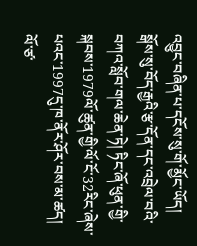འབྱུང་བཞིན་པ་དངོས་སུ་གོ་མྱོང་ཡོད། སྒོས་སུ་བོད་རྒྱའི་རྩ་དོན་དང་འབྲེལ་བའི་བཀའ་སློབ་གལ་ཆེན་ཏེ། ཏིང་ཞོ་ཕུན་གྱི་སྐབས་1979ལོ་ཚུན་གྱི་ལོ་ངོ་32རིང་ཞེས་པའང་1997དུ་ཁ་ནོར་ཤོར་བས་མ་ཚད། ལོ་ཙ་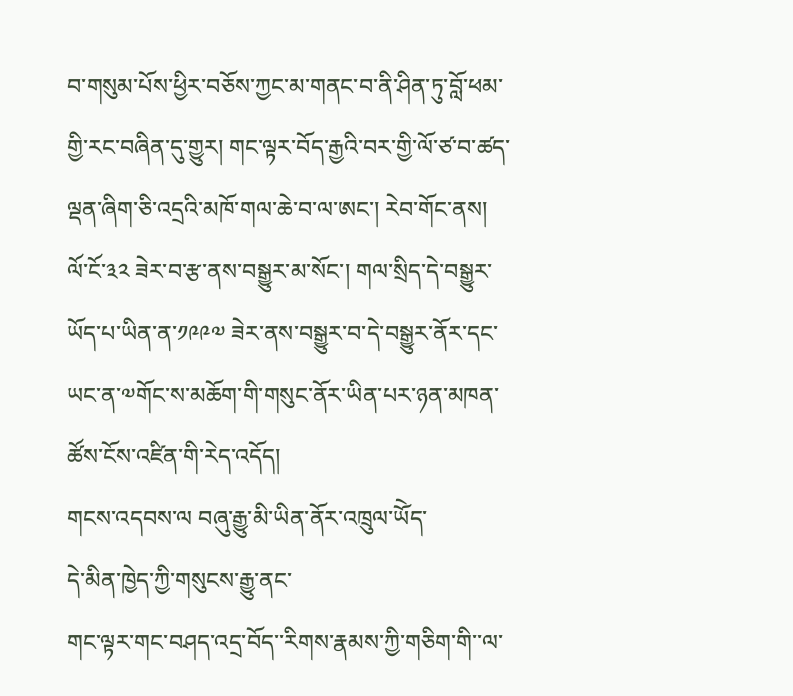བ་གསུམ་པོས་ཕྱིར་བཅོས་ཀྱང་མ་གནང་བ་ནི་ཤིན་ཏུ་བློ་ཕམ་གྱི་རང་བཞིན་དུ་གྱུར། གང་ལྟར་བོད་རྒྱའི་བར་གྱི་ལོ་ཙ་བ་ཚད་ལྡན་ཞིག་ཅི་འདྲའི་མཁོ་གལ་ཆེ་བ་ལ་ཨང་། རེབ་གོང་ནས།
ལོ་ངོ་༣༢ ཟེར་བ་རྩ་ནས་བསྒྱུར་མ་སོང་། གལ་སྲིད་དེ་བསྒྱུར་ཡོད་པ་ཡིན་ན་༡༩༩༧ ཟེར་ནས་བསྒྱུར་བ་དེ་བསྒྱུར་ནོར་དང་ཡང་ན་༧གོང་ས་མཆོག་གི་གསུང་ནོར་ཡིན་པར་ཉན་མཁན་ཚོས་ངོས་འཛིན་གི་རེད་འདོད།
གངས་འདབས་ལ བཞུ་རྒྱུ་མི་ཡིན་ནོར་འཁྲུལ་ཡོེད་
དེ་མིན་ཁྱེད་ཀྱི་གསུངས་རྒྱུ་ནང་
གང་ལྟར་གང་བཤད་འདྲ་བོད་་རིགས་རྣམས་ཀྱི་གཅིག་གི་་ལ་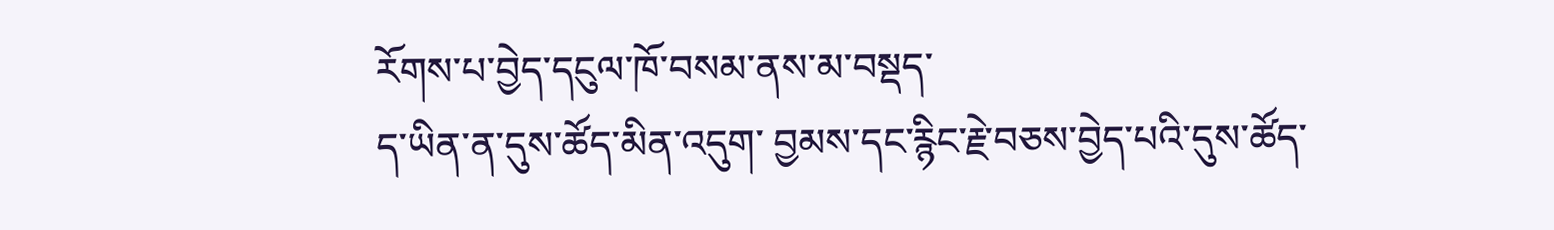རོགས་པ་བྱེད་དངུལ་ཁོ་བསམ་ནས་མ་བསྡད་
ད་ཡིན་ན་དུས་ཚོད་མིན་འདུག་ བྱམས་དང་རྙིང་རྗེ་བཅས་བྱེད་པའི་དུས་ཚོད་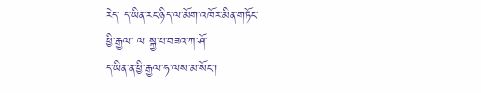རེད་ ད་ཡིན་རང་ཉིད་ལ་མོག་འཁོར་མིན་གཏོང་
ཕྱི་རྒྱལ་ ལ སྐྱ་པ་བཟའ་ཀ་ཤོ་
ད་ཡིན་ན་ཕྱི་རྒྱལ་ཧ་ལས་མ་སོང་།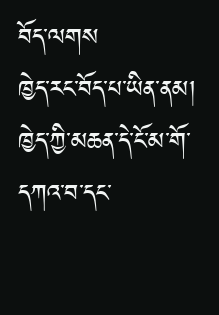བོད་ལགས
ཁྱེད་རང་བོད་པ་ཡིན་ནམ། ཁྱེད་ཀྱི་མཆན་དེ་ངོ་མ་གོ་དཀའ་བ་དང་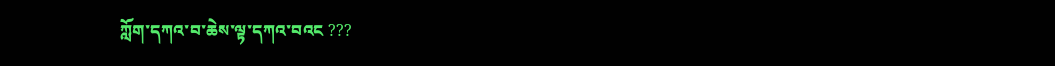ཀློག་དཀའ་བ་ཆེས་ལྟ་དཀའ་བའང ???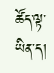ཚོད་ལྟ་ཡིན་ད།